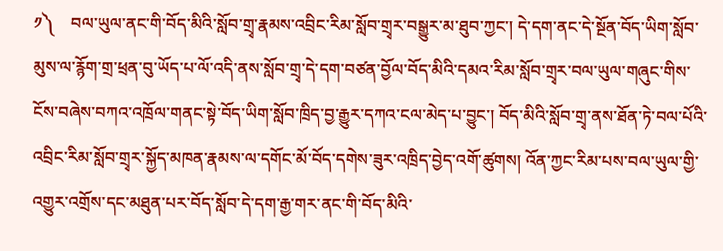༡༽    བལ་ཡུལ་ནང་གི་བོད་མིའི་སློབ་གྲྭ་རྣམས་འབྲིང་རིམ་སློབ་གྲྭར་བསྒྱུར་མ་ཐུབ་ཀྱང་། དེ་དག་ནང་དེ་སྔོན་བོད་ཡིག་སློབ་མུས་ལ་རྙོག་གྲ་ཕྲན་བུ་ཡོད་པ་ལོ་འདི་ནས་སློབ་གྲྭ་དེ་དག་བཙན་བྱོལ་བོད་མིའི་དམའ་རིམ་སློབ་གྲྭར་བལ་ཡུལ་གཞུང་གིས་ངོས་བཞེས་བཀའ་འཁྲོལ་གནང་སྟེ་བོད་ཡིག་སློབ་ཁྲིད་བྱ་རྒྱུར་དཀའ་ངལ་མེད་པ་བྱུང་། བོད་མིའི་སློབ་གྲྭ་ནས་ཐོན་ཏེ་བལ་པོའི་འབྲིང་རིམ་སློབ་གྲྭར་སྐྱོད་མཁན་རྣམས་ལ་དགོང་མོ་བོད་དགེས་ཟུར་འཁྲིད་བྱེད་འགོ་ཚུགས། འོན་ཀྱང་རིམ་པས་བལ་ཡུལ་གྱི་འགྱུར་འགྲོས་དང་མཐུན་པར་བོད་སློབ་དེ་དག་རྒྱ་གར་ནང་གི་བོད་མིའི་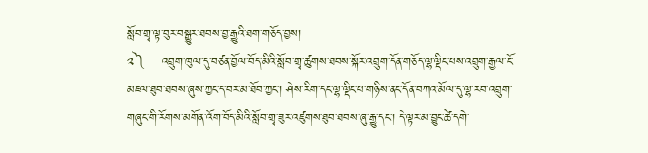སློབ་གྲྭ་ལྟ་བུར་བསྒྱུར་ཐབས་བྱ་རྒྱུའི་ཐག་གཅོད་བྱས།
༢༽    འབྲུག་ཁུལ་དུ་བཙན་བྱོལ་བོད་མིའི་སློབ་གྲྭ་ཚུགས་ཐབས་སྐོར་འབྲུག་དོན་གཅོད་ལྷ་ལྡིང་པས་འབྲུག་རྒྱལ་ངོ་མཇལ་ཐུབ་ཐབས་ཞུས་ཀྱང་ད་བར་མ་ཐོབ་ཀྱང་། ཤེས་རིག་དང་ལྷ་ལྡིང་པ་གཉིས་ནང་དོན་བཀའ་མོལ་དུ་ལྷ་རབ་འབྲུག་གཞུང་གི་རོགས་མགོན་འོག་བོད་མིའི་སློབ་གྲྭ་ཟུར་འཛུགས་ཐུབ་ཐབས་ཞུ་རྒྱུ་དང་། དེ་ལྟར་མ་བྱུང་ཚེ་དགེ་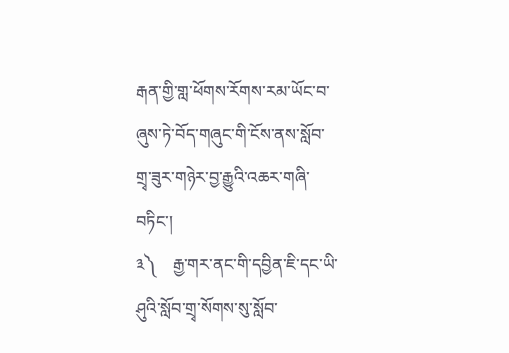རྒན་གྱི་གླ་ཕོགས་རོགས་རམ་ཡོང་བ་ཞུས་ཏེ་བོད་གཞུང་གི་ངོས་ནས་སློབ་གྲྭ་ཟུར་གཉེར་བྱ་རྒྱུའི་འཆར་གཞི་བཏིང་།
༣༽    རྒྱ་གར་ནང་གི་དབྱིན་ཇི་དང་ཡི་ཤུའི་སློབ་གྲྭ་སོགས་སུ་སློབ་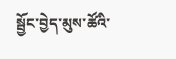སྦྱོང་བྱེད་མུས་ཚོའི་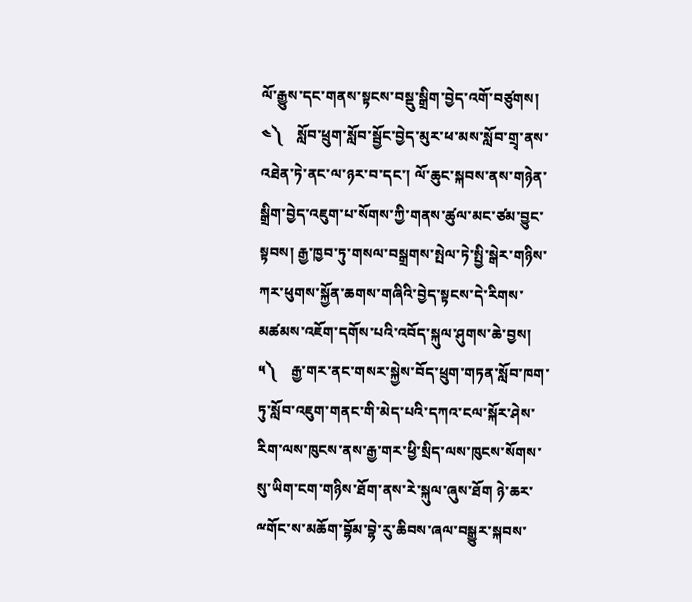ལོ་རྒྱུས་དང་གནས་སྟངས་བསྡུ་སྒྲིག་བྱེད་འགོ་བཙུགས།
༤༽    སློབ་ཕྲུག་སློབ་སྦྱོང་བྱེད་མུར་ཕ་མས་སློབ་གྲྭ་ནས་འཐེན་ཏེ་ནང་ལ་ཉར་བ་དང་། ལོ་ཆུང་སྐབས་ནས་གཉེན་སྒྲིག་བྱེད་འཇུག་པ་སོགས་ཀྱི་གནས་ཚུལ་མང་ཙམ་བྱུང་སྟབས། རྒྱ་ཁྱབ་ཏུ་གསལ་བསྒྲགས་སྤེལ་ཏེ་སྤྱི་སྒེར་གཉིས་ཀར་ཕུགས་སྐྱོན་ཆགས་གཞིའི་བྱེད་སྟངས་དེ་རིགས་མཚམས་འཇོག་དགོས་པའི་འབོད་སྐུལ་ཤུགས་ཆེ་བྱས།
༥༽    རྒྱ་གར་ནང་གསར་སྐྱེས་བོད་ཕྲུག་གཏན་སློབ་ཁག་ཏུ་སློབ་འཇུག་གནང་གི་མེད་པའི་དཀའ་ངལ་སྐོར་ཤེས་རིག་ལས་ཁུངས་ནས་རྒྱ་གར་ཕྱི་སྲིད་ལས་ཁུངས་སོགས་སུ་ཡིག་ངག་གཉིས་ཐོག་ནས་རེ་སྐུལ་ཞུས་ཐོག ཉེ་ཆར་ྋགོང་ས་མཆོག་བྷོམ་བྷེ་རུ་ཆིབས་ཞལ་བསྒྱུར་སྐབས་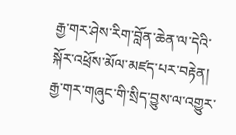རྒྱ་གར་ཤེས་རིག་བློན་ཆེན་ལ་དེའི་སྐོར་འཕྲོས་མོལ་མཛད་པར་བརྟེན། རྒྱ་གར་གཞུང་གི་སྲིད་བྱུས་ལ་འགྱུར་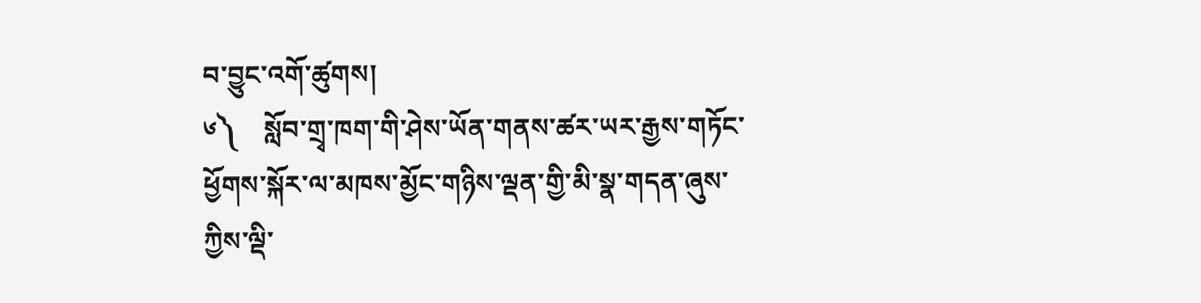བ་བྱུང་འགོ་ཚུགས།
༦༽    སློབ་གྲྭ་ཁག་གི་ཤེས་ཡོན་གནས་ཚར་ཡར་རྒྱས་གཏོང་ཕྱོགས་སྐོར་ལ་མཁས་མྱོང་གཉིས་ལྡན་གྱི་མི་སྣ་གདན་ཞུས་ཀྱིས་ལྡི་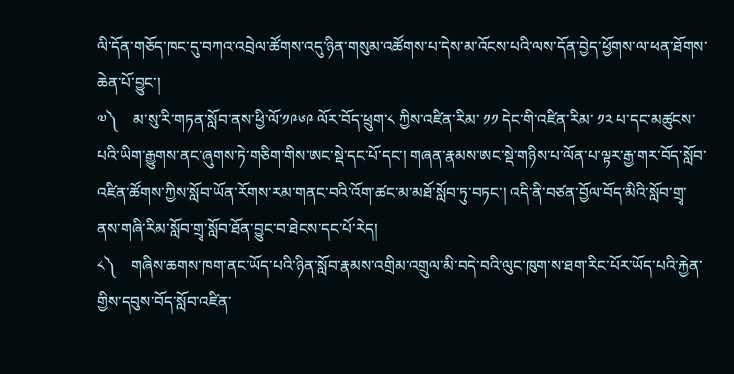ལི་དོན་གཅོད་ཁང་དུ་བཀའ་འབྲེལ་ཚོགས་འདུ་ཉིན་གསུམ་འཚོགས་པ་དེས་མ་འོངས་པའི་ལས་དོན་བྱེད་ཕྱོགས་ལ་ཕན་ཐོགས་ཆེན་པོ་བྱུང་།
༧༽    མ་སུ་རི་གཏན་སློབ་ནས་ཕྱི་ལོ་༡༩༦༩ ལོར་བོད་ཕྲུག་༨ ཀྱིས་འཛིན་རིམ་ ༡༡ དེང་གི་འཛིན་རིམ་ ༡༢ པ་དང་མཚུངས་པའི་ཡིག་རྒྱུགས་ནང་ཞུགས་ཏེ་གཅིག་གིས་ཨང་སྡེ་དང་པོ་དང་། གཞན་རྣམས་ཨང་སྡེ་གཉིས་པ་ལོན་པ་ལྟར་རྒྱ་གར་བོད་སློབ་འཛིན་ཚོགས་ཀྱིས་སློབ་ཡོན་རོགས་རམ་གནང་བའི་འོག་ཚང་མ་མཐོ་སློབ་ཏུ་བཏང་། འདི་ནི་བཙན་བྱོལ་བོད་མིའི་སློབ་གྲྭ་ནས་གཞི་རིམ་སློབ་གྲྭ་སློབ་ཐོན་བྱུང་བ་ཐེངས་དང་པོ་རེད།
༨༽    གཞིས་ཆགས་ཁག་ནང་ཡོད་པའི་ཉིན་སློབ་རྣམས་འགྲིམ་འགྲུལ་མི་བདེ་བའི་ལུང་ཁུག་ས་ཐག་རིང་པོར་ཡོད་པའི་རྐྱེན་གྱིས་དབུས་བོད་སློབ་འཛིན་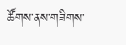ཚོགས་ནས་གཟིགས་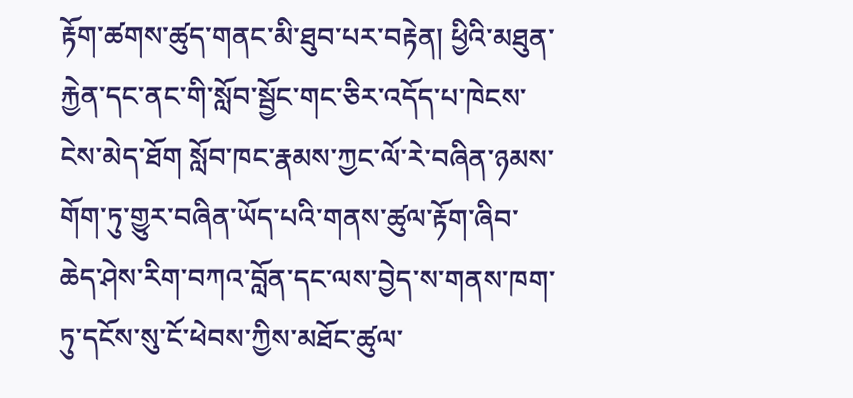རྟོག་ཚགས་ཚུད་གནང་མི་ཐུབ་པར་བརྟེན། ཕྱིའི་མཐུན་རྐྱེན་དང་ནང་གི་སློབ་སྦྱོང་གང་ཅིར་འདོད་པ་ཁེངས་ངེས་མེད་ཐོག སློབ་ཁང་རྣམས་ཀྱང་ལོ་རེ་བཞིན་ཉམས་གོག་ཏུ་གྱུར་བཞིན་ཡོད་པའི་གནས་ཚུལ་རྟོག་ཞིབ་ཆེད་ཤེས་རིག་བཀའ་བློན་དང་ལས་བྱེད་ས་གནས་ཁག་ཏུ་དངོས་སུ་ངོ་ཕེབས་ཀྱིས་མཐོང་ཚུལ་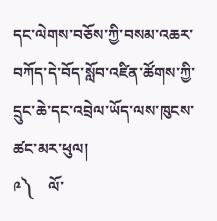དང་ལེགས་བཅོས་ཀྱི་བསམ་འཆར་བཀོད་དེ་བོད་སློབ་འཛིན་ཚོགས་ཀྱི་དྲུང་ཆེ་དང་འབྲེལ་ཡོད་ལས་ཁུངས་ཚང་མར་ཕུལ།
༩༽    ལོ་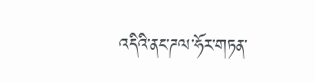འདིའི་ནང་ཌལ་ཧོར་གཏན་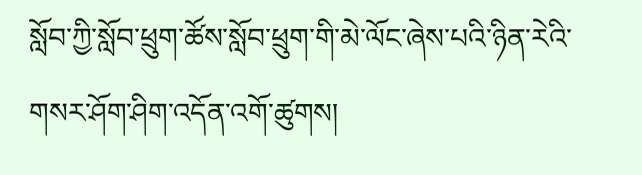སློབ་ཀྱི་སློབ་ཕྲུག་ཚོས་སློབ་ཕྲུག་གི་མེ་ལོང་ཞེས་པའི་ཉིན་རེའི་གསར་ཤོག་ཤིག་འདོན་འགོ་ཚུགས།